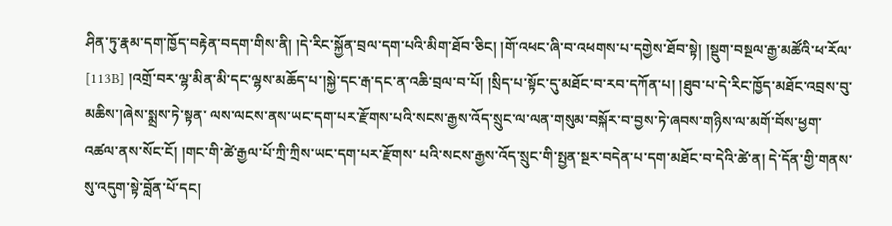ཤིན་ཏུ་རྣམ་དག་ཁྱོད་བརྟེན་བདག་གིས་ནི། །དེ་རིང་སྐྱོན་བྲལ་དག་པའི་མིག་ཐོབ་ཅིང། །གོ་འཕང་ཞི་བ་འཕགས་པ་དགྱེས་ཐོབ་སྟེ། །སྡུག་བསྔལ་རྒྱ་མཚོའི་ཕ་རོལ་ [113B] །འགྲོ་བར་ལྷ་མིན་མི་དང་ལྷས་མཆོད་པ་།སྐྱེ་དང་རྒ་དང་ན་འཆི་བྲལ་བ་པོ། །སྲིད་པ་སྟོང་དུ་མཐོང་བ་རབ་དཀོན་པ། །ཐུབ་པ་དེ་རིང་ཁྱོད་མཐོང་འབྲས་བུ་མཆིས་།ཞེས་སྨྲས་ཏེ་སྟན་ ལས་ལངས་ནས་ཡང་དག་པར་རྫོགས་པའི་སངས་རྒྱས་འོད་སྲུང་ལ་ལན་གསུམ་བསྐོར་བ་བྱས་ཏེ་ཞབས་གཉིས་ལ་མགོ་བོས་ཕྱག་འཚལ་ནས་སོང་ངོ། །གང་གི་ཚེ་རྒྱལ་པོ་ཀྲི་ཀྲིས་ཡང་དག་པར་རྫོགས་ པའི་སངས་རྒྱས་འོད་སྲུང་གི་སྤྱན་སྔར་བདེན་པ་དག་མཐོང་བ་དེའི་ཚེ་ན། དེ་དོན་གྱི་གནས་སུ་འདུག་སྟེ་བློན་པོ་དང།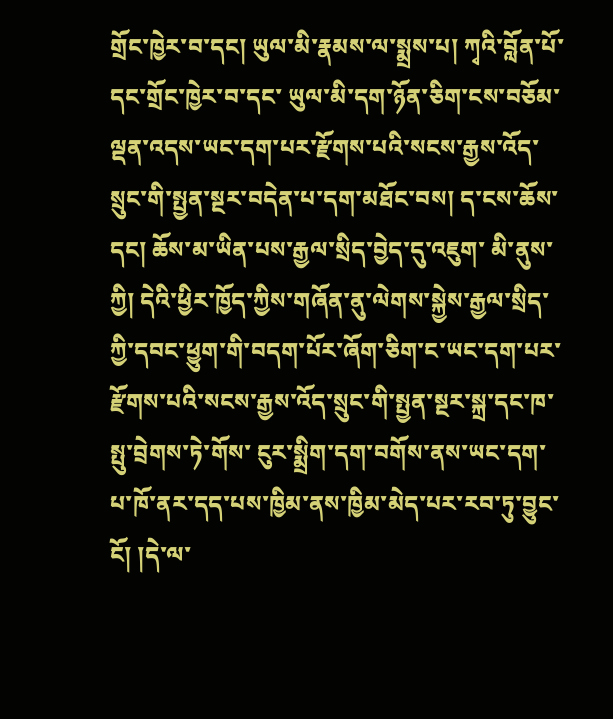གྲོང་ཁྱེར་བ་དང། ཡུལ་མི་རྣམས་ལ་སྨྲས་པ། ཀྭའི་བློན་པོ་དང་གྲོང་ཁྱེར་བ་དང་ ཡུལ་མི་དག་ཉོན་ཅིག་ངས་བཅོམ་ལྡན་འདས་ཡང་དག་པར་རྫོགས་པའི་སངས་རྒྱས་འོད་སྲུང་གི་སྤྱན་སྔར་བདེན་པ་དག་མཐོང་བས། ད་ངས་ཆོས་དང། ཆོས་མ་ཡིན་པས་རྒྱལ་སྲིད་བྱེད་དུ་འཇུག་ མི་ནུས་ཀྱི། དེའི་ཕྱིར་ཁྱོད་ཀྱིས་གཞོན་ནུ་ལེགས་སྐྱེས་རྒྱལ་སྲིད་ཀྱི་དབང་ཕྱུག་གི་བདག་པོར་ཞོག་ཅིག་ང་ཡང་དག་པར་རྫོགས་པའི་སངས་རྒྱས་འོད་སྲུང་གི་སྤྱན་སྔར་སྐྲ་དང་ཁ་སྤུ་བྲེགས་ཏེ་གོས་ ངུར་སྨྲིག་དག་བགོས་ནས་ཡང་དག་པ་ཁོ་ནར་དད་པས་ཁྱིམ་ནས་ཁྱིམ་མེད་པར་རབ་ཏུ་བྱུང་ངོ། །དེ་ལ་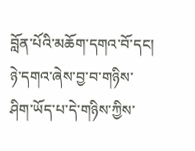བློན་པོའི་མཆོག་དགའ་བོ་དང། ཉེ་དགའ་ཞེས་བྱ་བ་གཉིས་ཤིག་ཡོད་པ་དེ་གཉིས་ཀྱིས་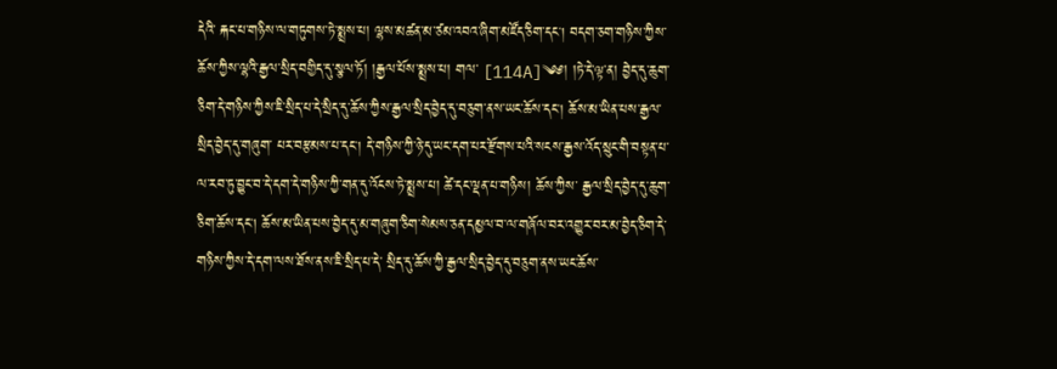དེའི་ རྐང་པ་གཉིས་ལ་གཏུགས་ཏེ་སྨྲས་པ། ལྷས་མཚན་མ་ཙམ་འབའ་ཞིག་མཛོད་ཅིག་དང། བདག་ཅག་གཉིས་ཀྱིས་ཆོས་ཀྱིས་ལྷའི་རྒྱལ་སྲིད་བགྱིད་དུ་སྩལ་ཏོ། །རྒྱལ་པོས་སྨྲས་པ། གལ་ [114A]༄༅། །ཏེ་དེ་ལྟ་ན། བྱེད་དུ་ཆུག་ཅིག་དེ་གཉིས་ཀྱིས་ཇི་སྲིད་པ་དེ་སྲིད་དུ་ཆོས་ཀྱིས་རྒྱལ་སྲིད་བྱེད་དུ་བཅུག་ནས་ཡང་ཆོས་དང། ཆོས་མ་ཡིན་པས་རྒྱལ་སྲིད་བྱེད་དུ་གཞུག་ པར་བརྩམས་པ་དང། དེ་གཉིས་ཀྱི་ཉེ་དུ་ཡང་དག་པར་རྫོགས་པའི་སངས་རྒྱས་འོད་སྲུང་གི་བསྟན་པ་ལ་རབ་ཏུ་བྱུང་བ་དེ་དག་དེ་གཉིས་ཀྱི་གན་དུ་འོངས་ཏེ་སྨྲས་པ། ཚེ་དང་ལྡན་པ་གཉིས། ཆོས་ཀྱིས་ རྒྱལ་སྲིད་བྱེད་དུ་ཆུག་ཅིག་ཆོས་དང། ཆོས་མ་ཡིན་པས་བྱེད་དུ་མ་གཞུག་ཅིག་སེམས་ཅན་དམྱལ་བ་ལ་གཞོལ་བར་འགྱུར་བར་མ་བྱེད་ཅིག་དེ་གཉིས་ཀྱིས་དེ་དག་ལས་ཐོས་ནས་ཇི་སྲིད་པ་དེ་ སྲིད་དུ་ཆོས་ཀྱི་རྒྱལ་སྲིད་བྱེད་དུ་བཅུག་ནས་ཡང་ཆོས་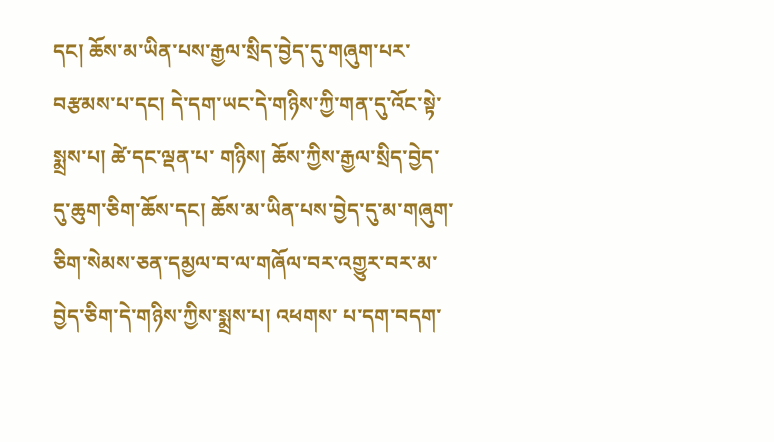དང། ཆོས་མ་ཡིན་པས་རྒྱལ་སྲིད་བྱེད་དུ་གཞུག་པར་བརྩམས་པ་དང། དེ་དག་ཡང་དེ་གཉིས་ཀྱི་གན་དུ་འོང་སྟེ་སྨྲས་པ། ཚེ་དང་ལྡན་པ་ གཉིས། ཆོས་ཀྱིས་རྒྱལ་སྲིད་བྱེད་དུ་ཆུག་ཅིག་ཆོས་དང། ཆོས་མ་ཡིན་པས་བྱེད་དུ་མ་གཞུག་ཅིག་སེམས་ཅན་དམྱལ་བ་ལ་གཞོལ་བར་འགྱུར་བར་མ་བྱེད་ཅིག་དེ་གཉིས་ཀྱིས་སྨྲས་པ། འཕགས་ པ་དག་བདག་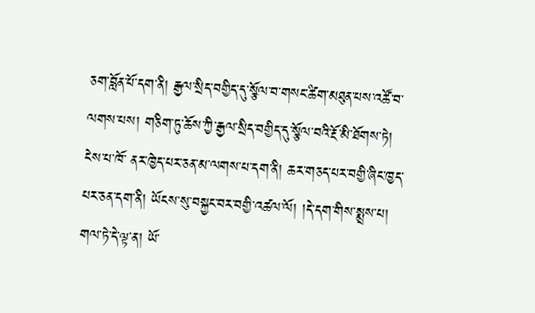ཅག་བློན་པོ་དག་ནི། རྒྱལ་སྲིད་བགྱིད་དུ་སྩོལ་བ་གསང་ཚིག་མཐུན་པས་འཚོ་བ་ལགས་པས། གཅིག་ཏུ་ཆོས་ཀྱི་རྒྱལ་སྲིད་བགྱིད་དུ་སྩོལ་བའི་རྔོ་མི་ཐོགས་ཏེ། ངེས་པ་ཁོ་ ནར་ཁྱེད་པར་ཅན་མ་ལགས་པ་དག་ནི། ཆར་གཅད་པར་བགྱི་ཞིང་ཁྱད་པར་ཅན་དག་ནི། ཡོངས་སུ་བསྐྱང་བར་བགྱི་འཚལ་ལོ། །དེ་དག་གིས་སྨྲས་པ། གལ་ཏེ་དེ་ལྟ་ན། ཡོ་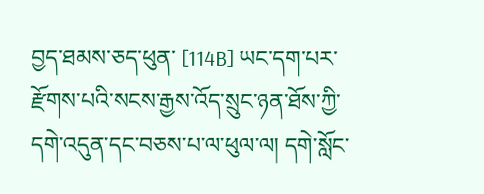བྱད་ཐམས་ཅད་ཕུན་ [114B] ཡང་དག་པར་རྫོགས་པའི་སངས་རྒྱས་འོད་སྲུང་ཉན་ཐོས་ཀྱི་དགེ་འདུན་དང་བཅས་པ་ལ་ཕུལ་ལ། དགེ་སློང་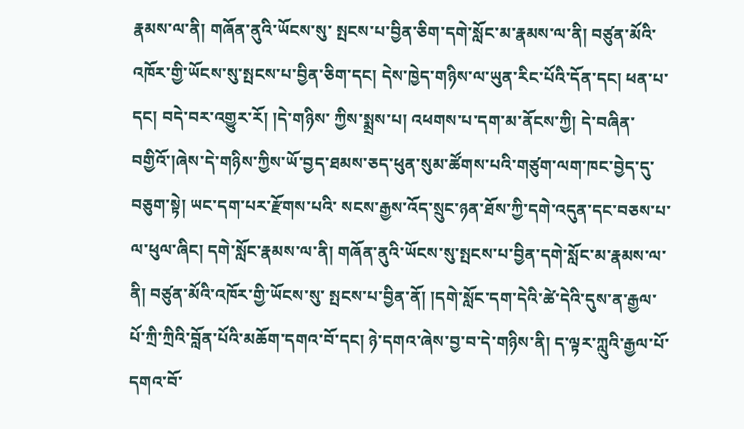རྣམས་ལ་ནི། གཞོན་ནུའི་ཡོངས་སུ་ སྤངས་པ་བྱིན་ཅིག་དགེ་སློང་མ་རྣམས་ལ་ནི། བཙུན་མོའི་འཁོར་གྱི་ཡོངས་སུ་སྤངས་པ་བྱིན་ཅིག་དང། དེས་ཁྱེད་གཉིས་ལ་ཡུན་རིང་པོའི་དོན་དང། ཕན་པ་དང། བདེ་བར་འགྱུར་རོ། །དེ་གཉིས་ ཀྱིས་སྨྲས་པ། འཕགས་པ་དག་མ་ནོངས་ཀྱི། དེ་བཞིན་བགྱིའོ་།ཞེས་དེ་གཉིས་ཀྱིས་ཡོ་བྱད་ཐམས་ཅད་ཕུན་སུམ་ཚོགས་པའི་གཙུག་ལག་ཁང་བྱེད་དུ་བཅུག་སྟེ། ཡང་དག་པར་རྫོགས་པའི་ སངས་རྒྱས་འོད་སྲུང་ཉན་ཐོས་ཀྱི་དགེ་འདུན་དང་བཅས་པ་ལ་ཕུལ་ཞིང། དགེ་སློང་རྣམས་ལ་ནི། གཞོན་ནུའི་ཡོངས་སུ་སྤངས་པ་བྱིན་དགེ་སློང་མ་རྣམས་ལ་ནི། བཙུན་མོའི་འཁོར་གྱི་ཡོངས་སུ་ སྤངས་པ་བྱིན་ནོ། །དགེ་སློང་དག་དེའི་ཚེ་དེའི་དུས་ན་རྒྱལ་པོ་ཀྲི་ཀྲིའི་བློན་པོའི་མཆོག་དགའ་བོ་དང། ཉེ་དགའ་ཞེས་བྱ་བ་དེ་གཉིས་ནི། ད་ལྟར་ཀླུའི་རྒྱལ་པོ་དགའ་བོ་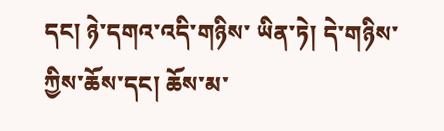དང། ཉེ་དགའ་འདི་གཉིས་ ཡིན་ཏེ། དེ་གཉིས་ཀྱིས་ཆོས་དང། ཆོས་མ་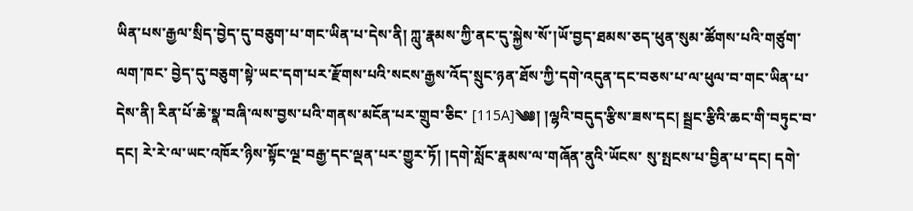ཡིན་པས་རྒྱལ་སྲིད་བྱེད་དུ་བཅུག་པ་གང་ཡིན་པ་དེས་ནི། ཀླུ་རྣམས་ཀྱི་ནང་དུ་སྐྱེས་སོ་།ཡོ་བྱད་ཐམས་ཅད་ཕུན་སུམ་ཚོགས་པའི་གཙུག་ལག་ཁང་ བྱེད་དུ་བཅུག་སྟེ་ཡང་དག་པར་རྫོགས་པའི་སངས་རྒྱས་འོད་སྲུང་ཉན་ཐོས་ཀྱི་དགེ་འདུན་དང་བཅས་པ་ལ་ཕུལ་བ་གང་ཡིན་པ་དེས་ནི། རིན་པོ་ཆེ་སྣ་བཞི་ལས་བྱས་པའི་གནས་མངོན་པར་གྲུབ་ཅིང་ [115A]༄༅། །ལྷའི་བདུད་རྩིས་ཟས་དང། སྦྲང་རྩིའི་ཆང་གི་བཏུང་བ་དང། རེ་རེ་ལ་ཡང་འཁོར་ཉིས་སྟོང་ལྔ་བརྒྱ་དང་ལྡན་པར་གྱུར་ཏོ། །དགེ་སློང་རྣམས་ལ་གཞོན་ནུའི་ཡོངས་ སུ་སྤངས་པ་བྱིན་པ་དང། དགེ་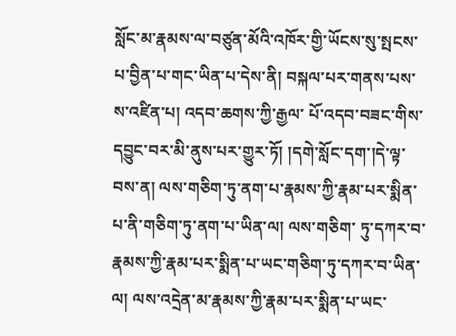སློང་མ་རྣམས་ལ་བཙུན་མོའི་འཁོར་གྱི་ཡོངས་སུ་སྤངས་པ་བྱིན་པ་གང་ཡིན་པ་དེས་ནི། བསྐལ་པར་གནས་པས་ས་འཛིན་པ། འདབ་ཆགས་ཀྱི་རྒྱལ་ པོ་འདབ་བཟང་གིས་དབྱུང་བར་མི་ནུས་པར་གྱུར་ཏོ། །དགེ་སློང་དག་།དེ་ལྟ་བས་ན། ལས་གཅིག་ཏུ་ནག་པ་རྣམས་ཀྱི་རྣམ་པར་སྨིན་པ་ནི་གཅིག་ཏུ་ནག་པ་ཡིན་ལ། ལས་གཅིག་ ཏུ་དཀར་བ་རྣམས་ཀྱི་རྣམ་པར་སྨིན་པ་ཡང་གཅིག་ཏུ་དཀར་བ་ཡིན་ལ། ལས་འདྲེན་མ་རྣམས་ཀྱི་རྣམ་པར་སྨིན་པ་ཡང་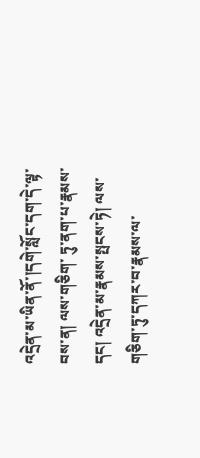འདྲེན་མ་ཡིན་ནོ་།དགེ་སློང་དག་དེ་ལྟ་བས་ན། ལས་གཅིག་ ཏུ་ནག་པ་རྣམས་དང། འདྲེན་མ་རྣམས་སྤངས་ཏེ། ལས་གཅིག་ཏུ་དཀར་བ་རྣམས་ལ་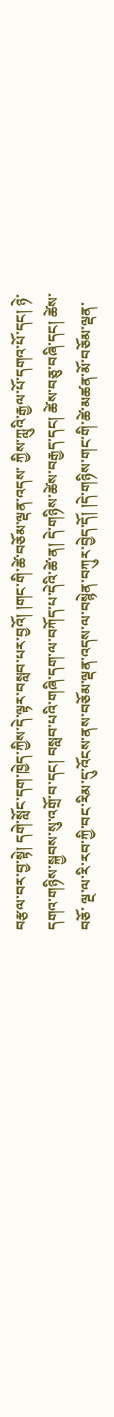བརྩལ་བར་བྱ་སྟེ། དགེ་སློང་དག་ཁྱེད་ཀྱིས་དེ་ལྟར་བསླབ་པར་བྱའོ། །གང་གི་ཚེ་བཅོམ་ལྡན་འདས་ ཀྱིས་ཀླུའི་རྒྱལ་པོ་དགའ་པོ་དང། ཉེ་དགའ་གཉིས་སྐྱབས་སུ་འགྲོ་བ་དང། བསླབ་པའི་གཞི་དག་ལ་བཀོད་པ་དེའི་ཚེ་ན། དེ་གཉིས་ཚེས་བརྒྱད་དང། ཚེས་བཅུ་བཞི་དང། ཚེས་བཅོ་ ལྔ་ལ་རི་རབ་ཀྱི་བང་རིམ་དུ་འོངས་ནས་བཅོམ་ལྡན་འདས་ལ་བསྙེན་བཀུར་བྱེད་དོ། །དེ་གཉིས་གང་གི་ཚེ་མཚན་མོ་བཅོམ་ལྡན་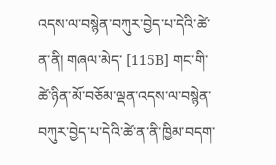འདས་ལ་བསྙེན་བཀུར་བྱེད་པ་དེའི་ཚེ་ན་ནི། གཞལ་མེད་ [115B] གང་གི་ཚེ་ཉིན་མོ་བཅོམ་ལྡན་འདས་ལ་བསྙེན་བཀུར་བྱེད་པ་དེའི་ཚེ་ན་ནི་ཁྱིམ་བདག་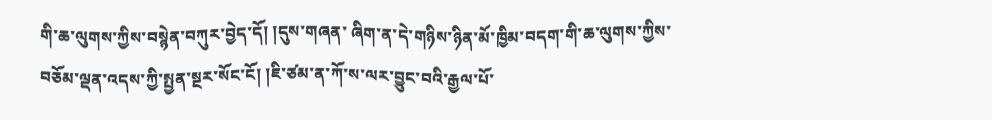གི་ཆ་ལུགས་ཀྱིས་བསྙེན་བཀུར་བྱེད་དོ། །དུས་གཞན་ ཞིག་ན་དེ་གཉིས་ཉིན་མོ་ཁྱིམ་བདག་གི་ཆ་ལུགས་ཀྱིས་བཅོམ་ལྡན་འདས་ཀྱི་སྤྱན་སྔར་སོང་ངོ། །ཇི་ཙམ་ན་ཀོ་ས་ལར་བྱུང་བའི་རྒྱལ་པོ་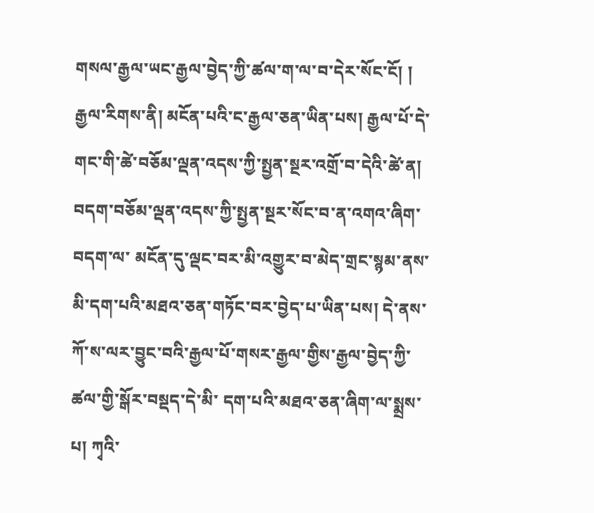གསལ་རྒྱལ་ཡང་རྒྱལ་བྱེད་ཀྱི་ཚལ་ག་ལ་བ་དེར་སོང་ངོ། ། རྒྱལ་རིགས་ནི། མངོན་པའི་ང་རྒྱལ་ཅན་ཡིན་པས། རྒྱལ་པོ་དེ་གང་གི་ཚེ་བཅོམ་ལྡན་འདས་ཀྱི་སྤྱན་སྔར་འགྲོ་བ་དེའི་ཚེ་ན། བདག་བཅོམ་ལྡན་འདས་ཀྱི་སྤྱན་སྔར་སོང་བ་ན་འགའ་ཞིག་བདག་ལ་ མངོན་དུ་ལྡང་བར་མི་འགྱུར་བ་མེད་གྲང་སྙམ་ནས་མི་དག་པའི་མཐའ་ཅན་གཏོང་བར་བྱེད་པ་ཡིན་པས། དེ་ནས་ཀོ་ས་ལར་བྱུང་བའི་རྒྱལ་པོ་གསར་རྒྱལ་གྱིས་རྒྱལ་བྱེད་ཀྱི་ཚལ་གྱི་སྒོར་བསྡད་དེ་མི་ དག་པའི་མཐའ་ཅན་ཞིག་ལ་སྨྲས་པ། ཀྭའི་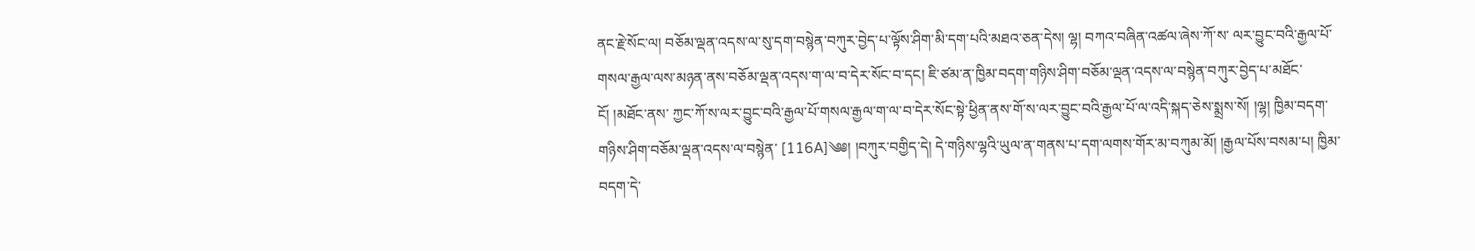ནང་རྗེ་སོང་ལ། བཅོམ་ལྡན་འདས་ལ་སུ་དག་བསྙེན་བཀུར་བྱེད་པ་ལྟོས་ཤིག་མི་དག་པའི་མཐའ་ཅན་དེས། ལྷ། བཀའ་བཞིན་འཚལ་ཞེས་ཀོ་ས་ ལར་བྱུང་བའི་རྒྱལ་པོ་གསལ་རྒྱལ་ལས་མཉན་ནས་བཅོམ་ལྡན་འདས་ག་ལ་བ་དེར་སོང་བ་དང། ཇི་ཙམ་ན་ཁྱིམ་བདག་གཉིས་ཤིག་བཅོམ་ལྡན་འདས་ལ་བསྙེན་བཀུར་བྱེད་པ་མཐོང་ངོ། །མཐོང་ནས་ ཀྱང་ཀོ་ས་ལར་བྱུང་བའི་རྒྱལ་པོ་གསལ་རྒྱལ་ག་ལ་བ་དེར་སོང་སྟེ་ཕྱིན་ནས་གོ་ས་ལར་བྱུང་བའི་རྒྱལ་པོ་ལ་འདི་སྐད་ཅེས་སྨྲས་སོ། །ལྷ། ཁྱིམ་བདག་གཉིས་ཤིག་བཅོམ་ལྡན་འདས་ལ་བསྙེན་ [116A]༄༅། །བཀུར་བགྱིད་དེ། དེ་གཉིས་ལྷའི་ཡུལ་ན་གནས་པ་དག་ལགས་གོར་མ་བཀུམ་མོ། །རྒྱལ་པོས་བསམ་པ། ཁྱིམ་བདག་དེ་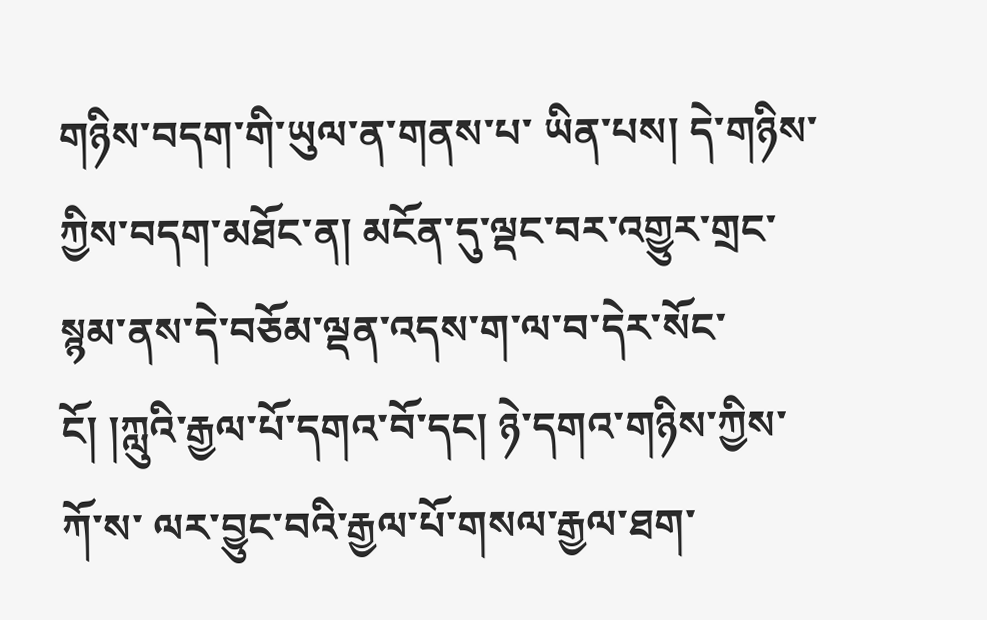གཉིས་བདག་གི་ཡུལ་ན་གནས་པ་ ཡིན་པས། དེ་གཉིས་ཀྱིས་བདག་མཐོང་ན། མངོན་དུ་ལྡང་བར་འགྱུར་གྲང་སྙམ་ནས་དེ་བཅོམ་ལྡན་འདས་ག་ལ་བ་དེར་སོང་ངོ། །ཀླུའི་རྒྱལ་པོ་དགའ་བོ་དང། ཉེ་དགའ་གཉིས་ཀྱིས་ཀོ་ས་ ལར་བྱུང་བའི་རྒྱལ་པོ་གསལ་རྒྱལ་ཐག་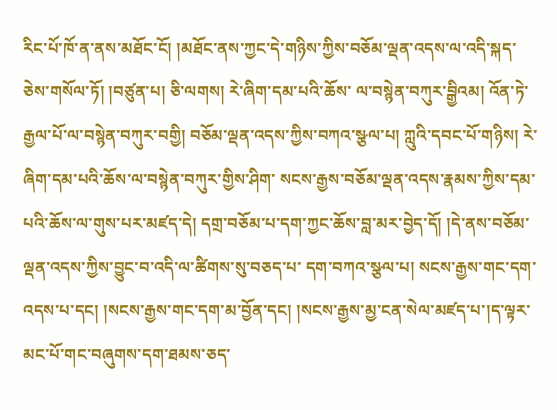རིང་པོ་ཁོ་ན་ནས་མཐོང་ངོ། །མཐོང་ནས་ཀྱང་དེ་གཉིས་ཀྱིས་བཅོམ་ལྡན་འདས་ལ་འདི་སྐད་ཅེས་གསོལ་ཏོ། །བཙུན་པ། ཅི་ལགས། རེ་ཞིག་དམ་པའི་ཆོས་ ལ་བསྙེན་བཀུར་བྒྱིའམ། འོན་ཏེ་རྒྱལ་པོ་ལ་བསྙེན་བཀུར་བགྱི། བཅོམ་ལྡན་འདས་ཀྱིས་བཀའ་སྩལ་པ། ཀླུའི་དབང་པོ་གཉིས། རེ་ཞིག་དམ་པའི་ཆོས་ལ་བསྙེན་བཀུར་གྱིས་ཤིག་ སངས་རྒྱས་བཅོམ་ལྡན་འདས་རྣམས་ཀྱིས་དམ་པའི་ཆོས་ལ་གུས་པར་མཛད་དེ། དགྲ་བཅོམ་པ་དག་ཀྱང་ཆོས་བླ་མར་བྱེད་དོ། །དེ་ནས་བཅོམ་ལྡན་འདས་ཀྱིས་བྱུང་བ་འདི་ལ་ཚིགས་སུ་བཅད་པ་ དག་བཀའ་སྩལ་པ། སངས་རྒྱས་གང་དག་འདས་པ་དང། །སངས་རྒྱས་གང་དག་མ་བྱོན་དང། །སངས་རྒྱས་མྱ་ངན་སེལ་མཛད་པ་།ད་ལྟར་མང་པོ་གང་བཞུགས་དག་ཐམས་ཅད་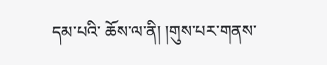དམ་པའི་ ཆོས་ལ་ནི། །གུས་པར་གནས་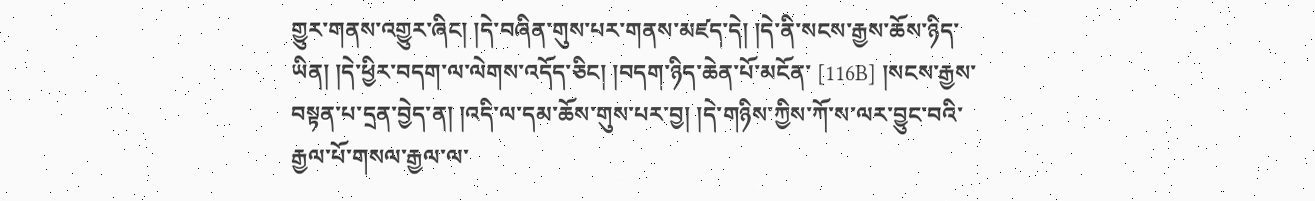གྱུར་གནས་འགྱུར་ཞིང། །དེ་བཞིན་གུས་པར་གནས་མཛད་དེ། །དེ་ནི་སངས་རྒྱས་ཆོས་ཉིད་ཡིན། །དེ་ཕྱིར་བདག་ལ་ལེགས་འདོད་ཅིང། །བདག་ཉིད་ཆེན་པོ་མངོན་ [116B] །སངས་རྒྱས་བསྟན་པ་དྲན་བྱེད་ན། །འདི་ལ་དམ་ཆོས་གུས་པར་བྱ། །དེ་གཉིས་ཀྱིས་ཀོ་ས་ལར་བྱུང་བའི་རྒྱལ་པོ་གསལ་རྒྱལ་ལ་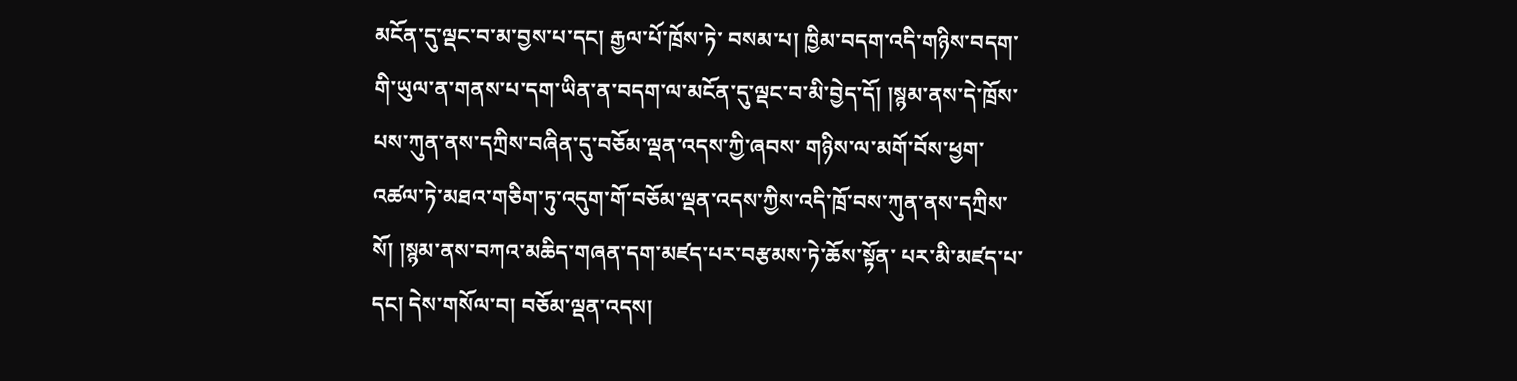མངོན་དུ་ལྡང་བ་མ་བྱས་པ་དང། རྒྱལ་པོ་ཁྲོས་ཏེ་ བསམ་པ། ཁྱིམ་བདག་འདི་གཉིས་བདག་གི་ཡུལ་ན་གནས་པ་དག་ཡིན་ན་བདག་ལ་མངོན་དུ་ལྡང་བ་མི་བྱེད་དོ། །སྙམ་ནས་དེ་ཁྲོས་པས་ཀུན་ནས་དཀྲིས་བཞིན་དུ་བཅོམ་ལྡན་འདས་ཀྱི་ཞབས་ གཉིས་ལ་མགོ་བོས་ཕྱག་འཚལ་ཏེ་མཐའ་གཅིག་ཏུ་འདུག་གོ་བཅོམ་ལྡན་འདས་ཀྱིས་འདི་ཁྲོ་བས་ཀུན་ནས་དཀྲིས་སོ། །སྙམ་ནས་བཀའ་མཆིད་གཞན་དག་མཛད་པར་བརྩམས་ཏེ་ཆོས་སྟོན་ པར་མི་མཛད་པ་དང། དེས་གསོལ་བ། བཅོམ་ལྡན་འདས།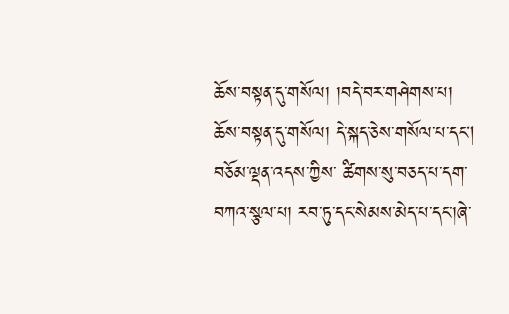ཆོས་བསྟན་དུ་གསོལ། །བདེ་བར་གཤེགས་པ། ཆོས་བསྟན་དུ་གསོལ། དེ་སྐད་ཅེས་གསོལ་པ་དང། བཅོམ་ལྡན་འདས་ཀྱིས་ ཚིགས་སུ་བཅད་པ་དག་བཀའ་སྩལ་པ། རབ་ཏུ་དང་སེམས་མེད་པ་དང་།ཞེ་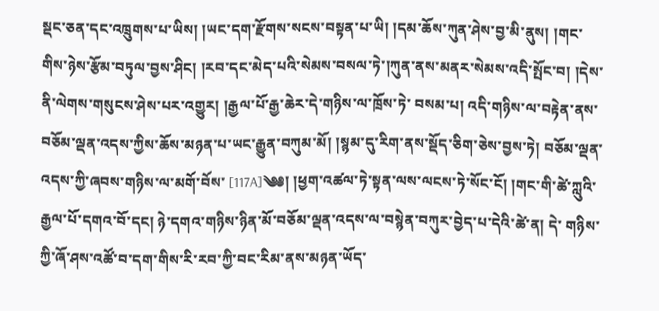སྡང་ཅན་དང་འཁྲུགས་པ་ཡིས། །ཡང་དག་རྫོགས་སངས་བསྟན་པ་ཡི། །དམ་ཆོས་ཀུན་ཤེས་བྱ་མི་ནུས། །གང་ གིས་ཉེས་རྩོམ་བཏུལ་བྱས་ཤིང། །རབ་དང་མེད་པའི་སེམས་བསལ་ཏེ་།ཀུན་ནས་མནར་སེམས་འདི་སྤོང་བ། །དེས་ནི་ལེགས་གསུངས་ཤེས་པར་འགྱུར། །རྒྱལ་པོ་རྒྱ་ཆེར་དེ་གཉིས་ལ་ཁྲོས་ཏེ་ བསམ་པ། འདི་གཉིས་ལ་བརྟེན་ནས་བཅོམ་ལྡན་འདས་ཀྱིས་ཆོས་མཉན་པ་ཡང་རྒྱུན་བཀུམ་མོ། །སྙམ་དུ་རིག་ནས་སྡོད་ཅིག་ཅེས་བྱས་ཏེ། བཅོམ་ལྡན་འདས་ཀྱི་ཞབས་གཉིས་ལ་མགོ་བོས་ [117A]༄༅། །ཕྱག་འཚལ་ཏེ་སྟན་ལས་ལངས་ཏེ་སོང་ངོ། །གང་གི་ཚེ་ཀླུའི་རྒྱལ་པོ་དགའ་བོ་དང། ཉེ་དགའ་གཉིས་ཉིན་མོ་བཅོམ་ལྡན་འདས་ལ་བསྙེན་བཀུར་བྱེད་པ་དེའི་ཚེ་ན། དེ་ གཉིས་ཀྱི་ཞོ་ཤས་འཚོ་བ་དག་གིས་རི་རབ་ཀྱི་བང་རིམ་ནས་མཉན་ཡོད་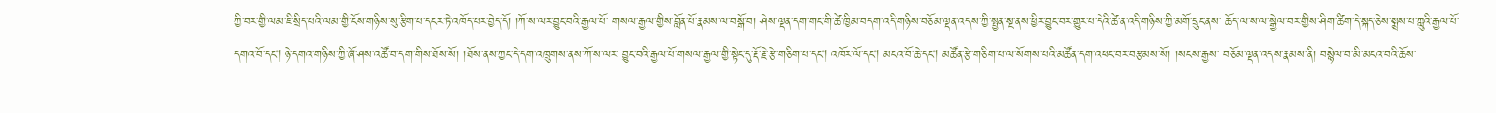ཀྱི་བར་གྱི་ལམ་ཇི་སྲིད་པའི་ལམ་གྱི་ངོས་གཉིས་སུ་རྩིག་པ་དངར་ཏེ་འཁོད་པར་བྱེད་དོ། །ཀོ་ས་ལར་བྱུང་བའི་རྒྱལ་པོ་ གསལ་རྒྱལ་གྱིས་བློན་པོ་རྣམས་ལ་བསྒོ་བ། ཤེས་ལྡན་དག་གང་གི་ཚེ་ཁྱིམ་བདག་འདི་གཉིས་བཅོམ་ལྡན་འདས་ཀྱི་སྤྱན་སྔ་ནས་ཕྱིར་བྱུང་བར་གྱུར་པ་དེའི་ཚེ་ན་འདི་གཉིས་ཀྱི་མགོ་དྲུང་ནས་ ཆོད་ལ་ས་ལ་སྒྱེལ་བར་གྱིས་ཤིག་ཚིག་དེ་སྐད་ཅེས་སྨྲས་པ་ཀླུའི་རྒྱལ་པོ་དགའ་བོ་དང། ཉེ་དགའ་གཉིས་ཀྱི་ཞོ་ཤས་འཚོ་བ་དག་གིས་ཐོས་སོ། །ཐོས་ནས་ཀྱང་དེ་དག་འཁྲུགས་ནས་ཀོ་ས་ལར་ བྱུང་བའི་རྒྱལ་པོ་གསལ་རྒྱལ་གྱི་སྟེང་དུ་རྡོ་རྗེ་རྩེ་གཅིག་པ་དང། འཁོར་ལོ་དང། མངའ་བོ་ཆེ་དང། མཚོན་རྩེ་གཅིག་པ་ལ་སོགས་པའི་མཚོན་དག་འཕང་བར་བརྩམས་སོ། །སངས་རྒྱས་ བཅོམ་ལྡན་འདས་རྣམས་ནི། བསྙེལ་བ་མི་མངའ་བའི་ཆོས་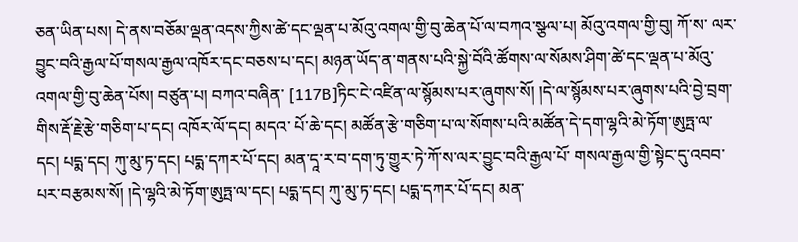ཅན་ཡིན་པས། དེ་ནས་བཅོམ་ལྡན་འདས་ཀྱིས་ཚེ་དང་ལྡན་པ་མོའུ་འགལ་གྱི་བུ་ཆེན་པོ་ལ་བཀའ་སྩལ་པ། མོའུ་འགལ་གྱི་བུ། ཀོ་ས་ ལར་བྱུང་བའི་རྒྱལ་པོ་གསལ་རྒྱལ་འཁོར་དང་བཅས་པ་དང། མཉན་ཡོད་ན་གནས་པའི་སྐྱེ་བོའི་ཚོགས་ལ་སོམས་ཤིག་ཚེ་དང་ལྡན་པ་མོའུ་འགལ་གྱི་བུ་ཆེན་པོས། བཙུན་པ། བཀའ་བཞིན་ [117B]ཏིང་ངེ་འཛིན་ལ་སྙོམས་པར་ཞུགས་སོ། །དེ་ལ་སྙོམས་པར་ཞུགས་པའི་བྱེ་བྲག་གིས་རྡོ་རྗེ་རྩེ་གཅིག་པ་དང། འཁོར་ལོ་དང། མདའ་ པོ་ཆེ་དང། མཚོན་རྩེ་གཅིག་པ་ལ་སོགས་པའི་མཚོན་དེ་དག་ལྷའི་མེ་ཏོག་ཨུཏྤ་ལ་དང། པདྨ་དང། ཀུ་མུ་ཏ་དང། པདྨ་དཀར་པོ་དང། མན་དཱ་ར་བ་དག་ཏུ་གྱུར་ཏེ་ཀོ་ས་ལར་བྱུང་བའི་རྒྱལ་པོ་ གསལ་རྒྱལ་གྱི་སྟེང་དུ་འབབ་པར་བརྩམས་སོ། །དེ་ལྷའི་མེ་ཏོག་ཨུཏྤ་ལ་དང། པདྨ་དང། ཀུ་མུ་ཏ་དང། པདྨ་དཀར་པོ་དང། མན་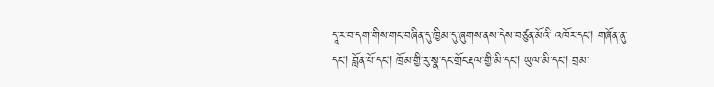དཱ་ར་བ་དག་གིས་གང་བཞིན་དུ་ཁྱིམ་དུ་ཞུགས་ནས་དེས་བཙུན་མོའི་ འཁོར་དང། གཞོན་ནུ་དང། བློན་པོ་དང། ཁྲོམ་གྱི་རུ་སྣ་དང་གྲོང་རྡལ་གྱི་མི་དང། ཡུལ་མི་དང། བྲམ་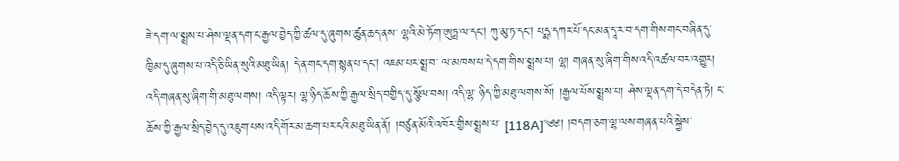ཟེ་དག་ལ་སྨྲས་པ་ཤེས་ལྡན་དག་ང་རྒྱལ་བྱེད་ཀྱི་ཚལ་དུ་ཞུགས་ཚུན་ཆད་ནས་ ལྷའི་མེ་ཏོག་ཨུཏྤ་ལ་དང། ཀུ་མུ་ཏ་དང། པདྨ་དཀར་པོ་དང་མན་དཱ་ར་བ་དག་གིས་གང་བཞིན་དུ་ཁྱིམ་དུ་ཞུགས་པ་འདི་ཅི་ཡིན་སུའི་མཐུ་ཡིན། དེ་ན་གང་དག་སྙན་པ་དང། འཇམ་པར་སྨྲ་བ་ ལ་མཁས་པ་དེ་དག་གིས་སྨྲས་པ། ལྷ། གཞན་སུ་ཞིག་གིས་འདི་འཚལ་བར་འགྱུར། འདི་གཞན་སུ་ཞིག་གི་མཐུ་ལགས། འདི་ལྟར། ལྷ་ཉིད་ཆོས་ཀྱི་རྒྱལ་སྲིད་བགྱིད་དུ་སྩོལ་བས། འདི་ལྷ་ ཉིད་ཀྱི་མཐུ་ལགས་སོ། །རྒྱལ་པོས་སྨྲས་པ། ཤེས་ལྡན་དག་དེ་བདེན་ཏེ། ང་ཆོས་ཀྱི་རྒྱལ་སྲིད་བྱེད་དུ་འཇུག་པས་འདི་གོར་མ་ཆག་པར་ངའི་མཐུ་ཡིན་ནོ། །བཙུན་མོའི་འཁོར་གྱིས་སྨྲས་པ་ [118A]༄༅། །བདག་ཅག་ལྷ་ལས་གཞན་པའི་སྐྱེས་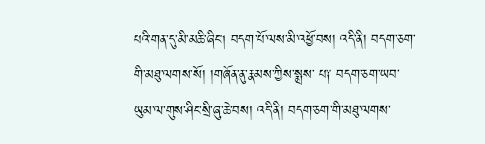པའི་གན་དུ་མི་མཆི་ཞིང། བདག་པོ་ལས་མི་འཕྱོ་བས། འདི་ནི། བདག་ཅག་གི་མཐུ་ལགས་སོ། །གཞོན་ནུ་རྣམས་ཀྱིས་སྨྲས་ པ༑ བདག་ཅག་ཡབ་ཡུམ་ལ་གུས་ཤིང་སྲི་ཞུ་ཆེ་བས། འདི་ནི། བདག་ཅག་གི་མཐུ་ལགས་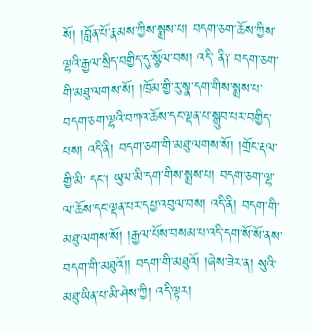སོ། །བློན་པོ་རྣམས་ཀྱིས་སྨྲས་པ། བདག་ཅག་ཆོས་ཀྱིས་ལྷའི་རྒྱལ་སྲིད་བགྱིད་དུ་སྩོལ་བས། འདི་ ནི༑ བདག་ཅག་གི་མཐུ་ལགས་སོ། །ཁྲོམ་གྱི་རུ་སྣ་དག་གིས་སྨྲས་པ་བདག་ཅག་ལྷའི་བཀའ་ཆོས་དང་ལྡན་པ་སྒྲུབ་པར་བགྱིད་པས། འདི་ནི། བདག་ཅག་གི་མཐུ་ལགས་སོ། །གྲོང་རྡལ་གྱི་མི་ དང། ཡུལ་མི་དག་གིས་སྨྲས་པ། བདག་ཅག་ལྷ་ལ་ཆོས་དང་ལྡན་པར་དཔྱ་འབུལ་བས། འདི་ནི། བདག་གི་མཐུ་ལགས་སོ། །རྒྱལ་པོས་བསམ་པ་འདི་དག་སོ་སོ་ནས་བདག་གི་མཐུའོ།། བདག་གི་མཐུའོ། །ཞེས་ཟེར་ན། སུའི་མཐུ་ཡིན་པ་མི་ཤེས་ཀྱི། འདི་ལྟར།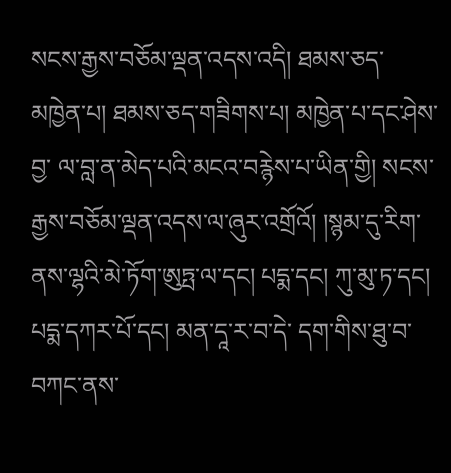སངས་རྒྱས་བཅོམ་ལྡན་འདས་འདི། ཐམས་ཅད་མཁྱེན་པ། ཐམས་ཅད་གཟིགས་པ། མཁྱེན་པ་དང་ཤེས་བྱ་ ལ་བླ་ན་མེད་པའི་མངའ་བརྙེས་པ་ཡིན་གྱི། སངས་རྒྱས་བཅོམ་ལྡན་འདས་ལ་ཞུར་འགྲོའོ། །སྙམ་དུ་རིག་ནས་ལྷའི་མེ་ཏོག་ཨུཏྤ་ལ་དང། པདྨ་དང། ཀུ་མུ་ཏ་དང། པདྨ་དཀར་པོ་དང། མན་དཱ་ར་བ་དེ་ དག་གིས་ཐུ་བ་བཀང་ནས་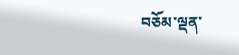བཅོམ་ལྡན་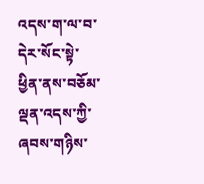འདས་ག་ལ་བ་དེར་སོང་སྟེ་ཕྱིན་ནས་བཅོམ་ལྡན་འདས་ཀྱི་ཞབས་གཉིས་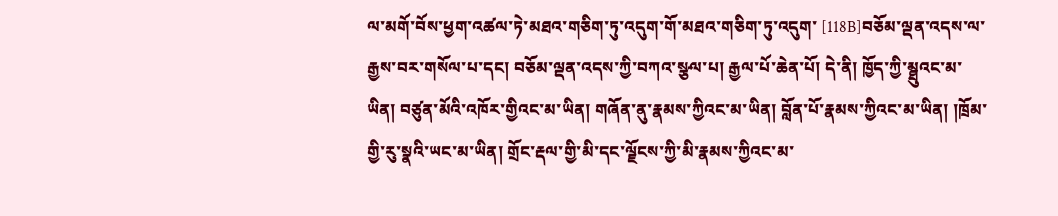ལ་མགོ་བོས་ཕྱག་འཚལ་ཏེ་མཐའ་གཅིག་ཏུ་འདུག་གོ་མཐའ་གཅིག་ཏུ་འདུག་ [118B]བཅོམ་ལྡན་འདས་ལ་རྒྱས་བར་གསོལ་པ་དང། བཅོམ་ལྡན་འདས་ཀྱི་བཀའ་སྩལ་པ། རྒྱལ་པོ་ཆེན་པོ། དེ་ནི། ཁྱོད་ཀྱི་མྠུའང་མ་ ཡིན། བཙུན་མོའི་འཁོར་གྱིའང་མ་ཡིན། གཞོན་ནུ་རྣམས་ཀྱིའང་མ་ཡིན། བློན་པོ་རྣམས་ཀྱིའང་མ་ཡིན། །ཁྲོམ་གྱི་རུ་སྣའི་ཡང་མ་ཡིན། གྲོང་རྡལ་གྱི་མི་དང་ལྗོངས་ཀྱི་མི་རྣམས་ཀྱིའང་མ་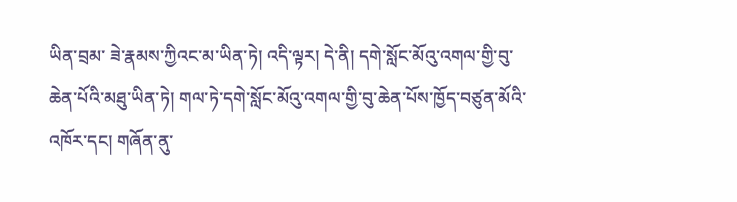ཡིན་བྲམ་ ཟེ་རྣམས་ཀྱིའང་མ་ཡིན་ཏེ། འདི་ལྟར། དེ་ནི། དགེ་སློང་མོའུ་འགལ་གྱི་བུ་ཆེན་པོའི་མཐུ་ཡིན་ཏེ། གལ་ཏེ་དགེ་སློང་མོའུ་འགལ་གྱི་བུ་ཆེན་པོས་ཁྱོད་བཙུན་མོའི་འཁོར་དང། གཞོན་ནུ་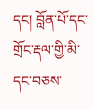དང། བློན་པོ་དང་ གྲོང་རྡལ་གྱི་མི་དང་བཅས་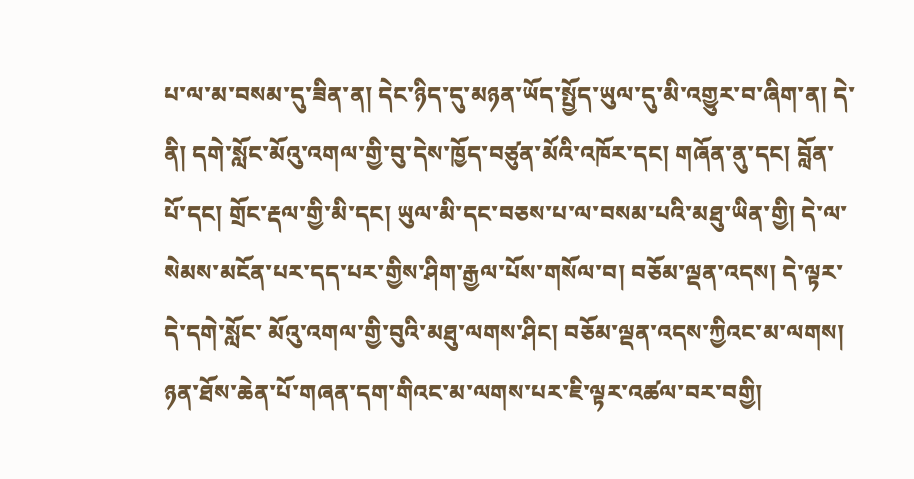པ་ལ་མ་བསམ་དུ་ཟིན་ན། དེང་ཉིད་དུ་མཉན་ཡོད་སྤྱོད་ཡུལ་དུ་མི་འགྱུར་བ་ཞིག་ན། དེ་ནི། དགེ་སློང་མོའུ་འགལ་གྱི་བུ་དེས་ཁྱོད་བཙུན་མོའི་འཁོར་དང། གཞོན་ནུ་དང། བློན་ པོ་དང། གྲོང་རྡལ་གྱི་མི་དང། ཡུལ་མི་དང་བཅས་པ་ལ་བསམ་པའི་མཐུ་ཡིན་གྱི། དེ་ལ་སེམས་མངོན་པར་དད་པར་གྱིས་ཤིག་རྒྱལ་པོས་གསོལ་བ། བཅོམ་ལྡན་འདས། དེ་ལྟར་དེ་དགེ་སློང་ མོའུ་འགལ་གྱི་བུའི་མཐུ་ལགས་ཤིང། བཅོམ་ལྡན་འདས་ཀྱིའང་མ་ལགས། ཉན་ཐོས་ཆེན་པོ་གཞན་དག་གིའང་མ་ལགས་པར་ཇི་ལྟར་འཚལ་བར་བགྱི།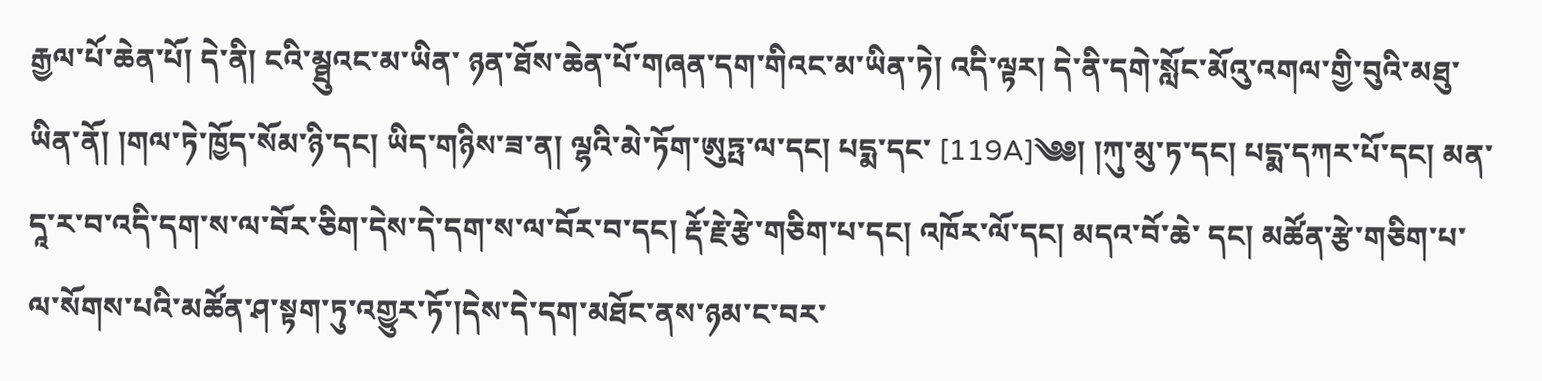རྒྱལ་པོ་ཆེན་པོ། དེ་ནི། ངའི་མྠུའང་མ་ཡིན་ ཉན་ཐོས་ཆེན་པོ་གཞན་དག་གིའང་མ་ཡིན་ཏེ། འདི་ལྟར། དེ་ནི་དགེ་སློང་མོའུ་འགལ་གྱི་བུའི་མཐུ་ཡིན་ནོ། །གལ་ཏེ་ཁྱོད་སོམ་ཉི་དང། ཡིད་གཉིས་ཟ་ན། ལྷའི་མེ་ཏོག་ཨུཏྤ་ལ་དང། པདྨ་དང་ [119A]༄༅། །ཀུ་མུ་ཏ་དང། པདྨ་དཀར་པོ་དང། མན་དཱ་ར་བ་འདི་དག་ས་ལ་བོར་ཅིག་དེས་དེ་དག་ས་ལ་བོར་བ་དང། རྡོ་རྗེ་རྩེ་གཅིག་པ་དང། འཁོར་ལོ་དང། མདའ་བོ་ཆེ་ དང། མཚོན་རྩེ་གཅིག་པ་ལ་སོགས་པའི་མཚོན་ཤ་སྟག་ཏུ་འགྱུར་ཏོ་།དེས་དེ་དག་མཐོང་ནས་ཉམ་ང་བར་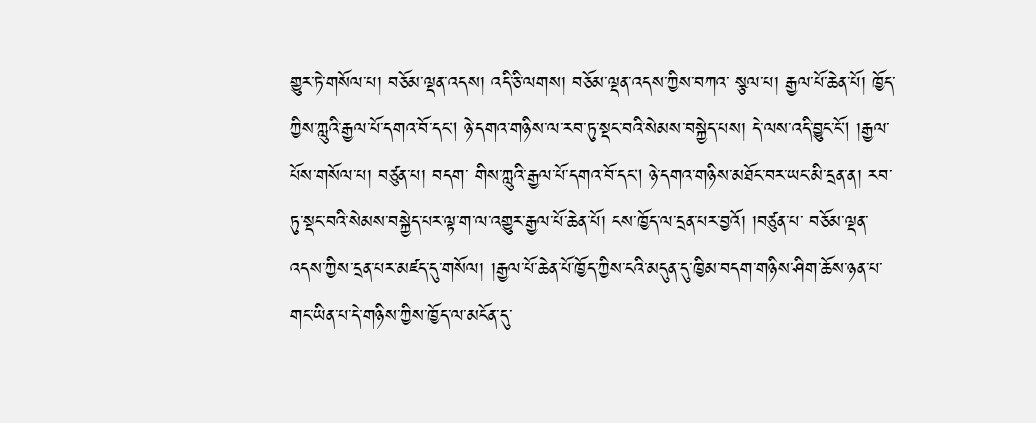གྱུར་ཏེ་གསོལ་པ། བཅོམ་ལྡན་འདས། འདི་ཅི་ལགས། བཅོམ་ལྡན་འདས་ཀྱིས་བཀའ་ སྩལ་པ། རྒྱལ་པོ་ཆེན་པོ། ཁྱོད་ཀྱིས་ཀླུའི་རྒྱལ་པོ་དགའ་བོ་དང། ཉེ་དགའ་གཉིས་ལ་རབ་ཏུ་སྡང་བའི་སེམས་བསྐྱེད་པས། དེ་ལས་འདི་བྱུང་ངོ། །རྒྱལ་པོས་གསོལ་པ། བཙུན་པ། བདག་ གིས་ཀླུའི་རྒྱལ་པོ་དགའ་བོ་དང། ཉེ་དགའ་གཉིས་མཐོང་བར་ཡང་མི་དྲན་ན། རབ་ཏུ་སྡང་བའི་སེམས་བསྐྱེད་པར་ལྟ་ག་ལ་འགྱུར་རྒྱལ་པོ་ཆེན་པོ། ངས་ཁྱོད་ལ་དྲན་པར་བྱའོ། །བཙུན་པ་ བཅོམ་ལྡན་འདས་ཀྱིས་དྲན་པར་མཛད་དུ་གསོལ། །རྒྱལ་པོ་ཆེན་པོ་ཁྱོད་ཀྱིས་ངའི་མདུན་དུ་ཁྱིམ་བདག་གཉིས་ཤིག་ཆོས་ཉན་པ་གང་ཡིན་པ་དེ་གཉིས་ཀྱིས་ཁྱོད་ལ་མངོན་དུ་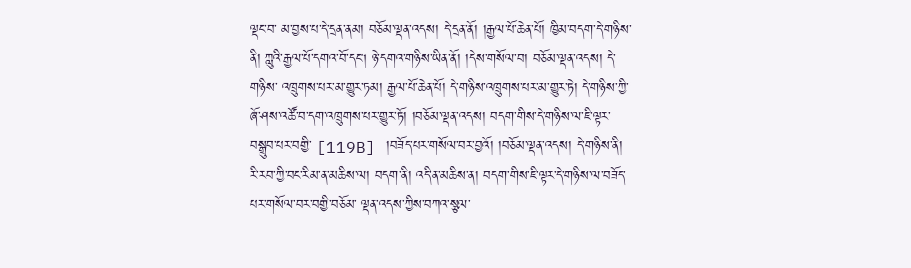ལྡང་བ་ མ་བྱས་པ་དེ་དྲན་ནམ། བཅོམ་ལྡན་འདས། དེ་དྲན་ནོ། །རྒྱལ་པོ་ཆེན་པོ། ཁྱིམ་བདག་དེ་གཉིས་ནི། ཀླུའི་རྒྱལ་པོ་དགའ་བོ་དང། ཉེ་དགའ་གཉིས་ཡིན་ནོ། །དེས་གསོལ་བ། བཅོམ་ལྡན་འདས། དེ་གཉིས་ འཁྲུགས་པར་མ་གྱུར་ཏམ། རྒྱལ་པོ་ཆེན་པོ། དེ་གཉིས་འཁྲུགས་པར་མ་གྱུར་ཏེ། དེ་གཉིས་ཀྱི་ཞོ་ཤས་འཚོ་བ་དག་འཁྲུགས་པར་གྱུར་ཏོ། །བཅོམ་ལྡན་འདས། བདག་གིས་དེ་གཉིས་ལ་ཇི་ལྟར་བསྒྲུབ་པར་བགྱི་ [119B] །བཟོད་པར་གསོལ་བར་བྱའོ། །བཅོམ་ལྡན་འདས། དེ་གཉིས་ནི། རི་རབ་ཀྱི་བང་རིམ་ན་མཆིས་ལ། བདག་ནི། འདི་ན་མཆིས་ན། བདག་གིས་ཇི་ལྟར་དེ་གཉིས་ལ་བཟོད་པར་གསོལ་བར་བགྱི་བཅོམ་ ལྡན་འདས་ཀྱིས་བཀའ་སྩལ་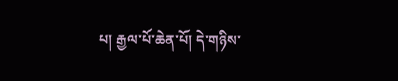པ། རྒྱལ་པོ་ཆེན་པོ། དེ་གཉིས་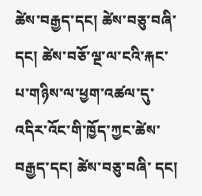ཚེས་བརྒྱད་དང། ཚེས་བཅུ་བཞི་དང། ཚེས་བཅོ་ལྔ་ལ་ངའི་རྐང་པ་གཉིས་ལ་ཕྱག་འཚལ་དུ་འདིར་འོང་གི་ཁྱོད་ཀྱང་ཚེས་བརྒྱད་དང། ཚེས་བཅུ་བཞི་ དང།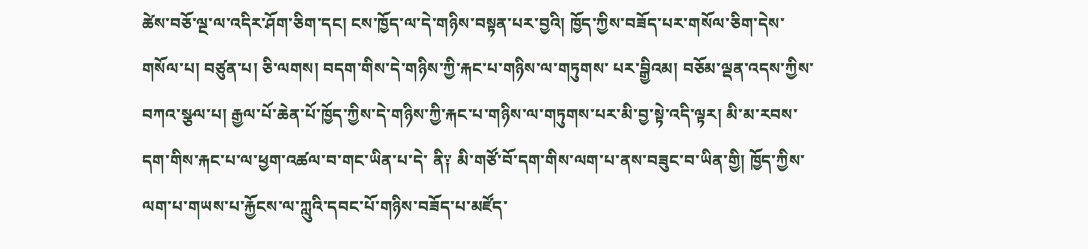ཚེས་བཅོ་ལྔ་ལ་འདིར་ཤོག་ཅིག་དང། ངས་ཁྱོད་ལ་དེ་གཉིས་བསྟན་པར་བྱའི། ཁྱོད་ཀྱིས་བཟོད་པར་གསོལ་ཅིག་དེས་གསོལ་པ། བཙུན་པ། ཅི་ལགས། བདག་གིས་དེ་གཉིས་ཀྱི་རྐང་པ་གཉིས་ལ་གཏུགས་ པར་བྒྱིའམ། བཅོམ་ལྡན་འདས་ཀྱིས་བཀའ་སྩལ་པ། རྒྱལ་པོ་ཆེན་པོ་ཁྱོད་ཀྱིས་དེ་གཉིས་ཀྱི་རྐང་པ་གཉིས་ལ་གཏུགས་པར་མི་བྱ་སྟེ་འདི་ལྟར། མི་མ་རབས་དག་གིས་རྐང་པ་ལ་ཕྱག་འཚལ་བ་གང་ཡིན་པ་དེ་ ནི༑ མི་གཙོ་བོ་དག་གིས་ལག་པ་ནས་བཟུང་བ་ཡིན་གྱི། ཁྱོད་ཀྱིས་ལག་པ་གཡས་པ་རྐྱོངས་ལ་ཀླུའི་དབང་པོ་གཉིས་བཟོད་པ་མཛོད་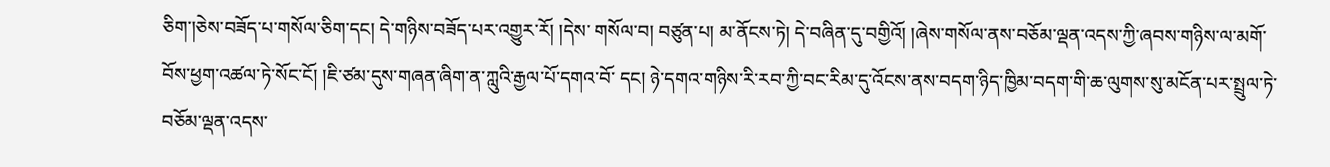ཅིག་།ཅེས་བཟོད་པ་གསོལ་ཅིག་དང། དེ་གཉིས་བཟོད་པར་འགྱུར་རོ། །དེས་ གསོལ་བ། བཙུན་པ། མ་ནོངས་ཏེ། དེ་བཞིན་དུ་བགྱིའོ། །ཞེས་གསོལ་ནས་བཅོམ་ལྡན་འདས་ཀྱི་ཞབས་གཉིས་ལ་མགོ་བོས་ཕྱག་འཚལ་ཏེ་སོང་ངོ། །ཇི་ཙམ་དུས་གཞན་ཞིག་ན་ཀླུའི་རྒྱལ་པོ་དགའ་བོ་ དང། ཉེ་དགའ་གཉིས་རི་རབ་ཀྱི་བང་རིམ་དུ་འོངས་ནས་བདག་ཉིད་ཁྱིམ་བདག་གི་ཆ་ལུགས་སུ་མངོན་པར་སྤྲུལ་ཏེ་བཅོམ་ལྡན་འདས་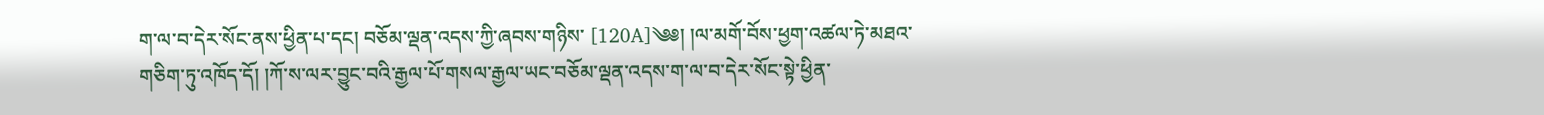ག་ལ་བ་དེར་སོང་ནས་ཕྱིན་པ་དང། བཅོམ་ལྡན་འདས་ཀྱི་ཞབས་གཉིས་ [120A]༄༅། །ལ་མགོ་བོས་ཕྱག་འཚལ་ཏེ་མཐའ་གཅིག་ཏུ་འཁོད་དོ། །ཀོ་ས་ལར་བྱུང་བའི་རྒྱལ་པོ་གསལ་རྒྱལ་ཡང་བཅོམ་ལྡན་འདས་ག་ལ་བ་དེར་སོང་སྟེ་ཕྱིན་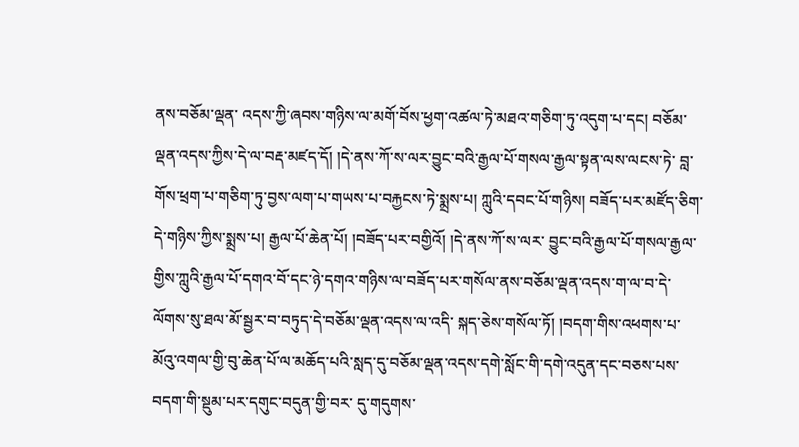ནས་བཅོམ་ལྡན་ འདས་ཀྱི་ཞབས་གཉིས་ལ་མགོ་བོས་ཕྱག་འཚལ་ཏེ་མཐའ་གཅིག་ཏུ་འདུག་པ་དང། བཅོམ་ལྡན་འདས་ཀྱིས་དེ་ལ་བརྡ་མཛད་དོ། །དེ་ནས་ཀོ་ས་ལར་བྱུང་བའི་རྒྱལ་པོ་གསལ་རྒྱལ་སྟན་ལས་ལངས་ཏེ་ བླ་གོས་ཕྲག་པ་གཅིག་ཏུ་བྱས་ལག་པ་གཡས་པ་བརྐྱངས་ཏེ་སྨྲས་པ། ཀླུའི་དབང་པོ་གཉིས། བཟོད་པར་མཛོད་ཅིག་དེ་གཉིས་ཀྱིས་སྨྲས་པ། རྒྱལ་པོ་ཆེན་པོ། །བཟོད་པར་བགྱིའོ། །དེ་ནས་ཀོ་ས་ལར་ བྱུང་བའི་རྒྱལ་པོ་གསལ་རྒྱལ་གྱིས་ཀླུའི་རྒྱལ་པོ་དགའ་བོ་དང་ཉེ་དགའ་གཉིས་ལ་བཟོད་པར་གསོལ་ནས་བཅོམ་ལྡན་འདས་ག་ལ་བ་དེ་ལོགས་སུ་ཐལ་མོ་སྦྱར་བ་བཏུད་དེ་བཅོམ་ལྡན་འདས་ལ་འདི་ སྐད་ཅེས་གསོལ་ཏོ། །བདག་གིས་འཕགས་པ་མོའུ་འགལ་གྱི་བུ་ཆེན་པོ་ལ་མཆོད་པའི་སླད་དུ་བཅོམ་ལྡན་འདས་དགེ་སློང་གི་དགེ་འདུན་དང་བཅས་པས་བདག་གི་སྡུམ་པར་དགུང་བདུན་གྱི་བར་ དུ་གདུགས་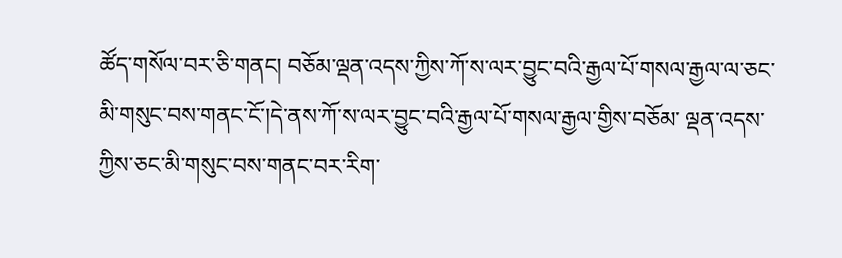ཚོད་གསོལ་བར་ཅི་གནང། བཅོམ་ལྡན་འདས་ཀྱིས་ཀོ་ས་ལར་བྱུང་བའི་རྒྱལ་པོ་གསལ་རྒྱལ་ལ་ཅང་མི་གསུང་བས་གནང་ངོ་།དེ་ནས་ཀོ་ས་ལར་བྱུང་བའི་རྒྱལ་པོ་གསལ་རྒྱལ་གྱིས་བཅོམ་ ལྡན་འདས་ཀྱིས་ཅང་མི་གསུང་བས་གནང་བར་རིག་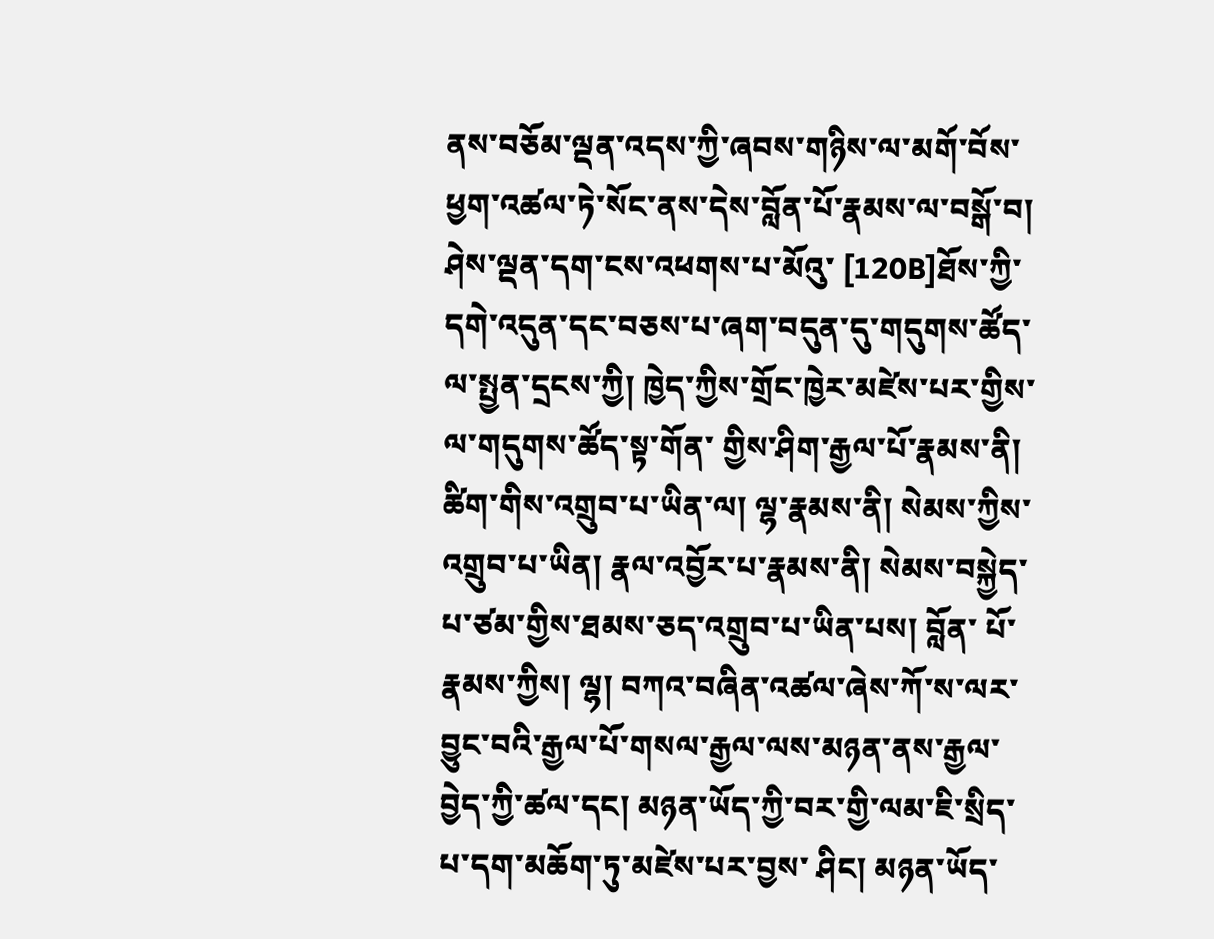ནས་བཅོམ་ལྡན་འདས་ཀྱི་ཞབས་གཉིས་ལ་མགོ་བོས་ཕྱག་འཚལ་ཏེ་སོང་ནས་དེས་བློན་པོ་རྣམས་ལ་བསྒོ་བ། ཤེས་ལྡན་དག་ངས་འཕགས་པ་མོའུ་ [120B]ཐོས་ཀྱི་དགེ་འདུན་དང་བཅས་པ་ཞག་བདུན་དུ་གདུགས་ཚོད་ལ་སྤྱན་དྲངས་ཀྱི། ཁྱེད་ཀྱིས་གྲོང་ཁྱེར་མཛེས་པར་གྱིས་ལ་གདུགས་ཚོད་སྟ་གོན་ གྱིས་ཤིག་རྒྱལ་པོ་རྣམས་ནི། ཚིག་གིས་འགྲུབ་པ་ཡིན་ལ། ལྷ་རྣམས་ནི། སེམས་ཀྱིས་འགྲུབ་པ་ཡིན། རྣལ་འབྱོར་པ་རྣམས་ནི། སེམས་བསྐྱེད་པ་ཙམ་གྱིས་ཐམས་ཅད་འགྲུབ་པ་ཡིན་པས། བློན་ པོ་རྣམས་ཀྱིས། ལྷ། བཀའ་བཞིན་འཚལ་ཞེས་ཀོ་ས་ལར་བྱུང་བའི་རྒྱལ་པོ་གསལ་རྒྱལ་ལས་མཉན་ནས་རྒྱལ་བྱེད་ཀྱི་ཚལ་དང། མཉན་ཡོད་ཀྱི་བར་གྱི་ལམ་ཇི་སྲིད་པ་དག་མཆོག་ཏུ་མཛེས་པར་བྱས་ ཤིང། མཉན་ཡོད་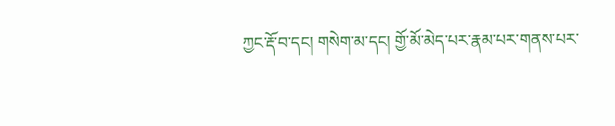ཀྱང་རྡོ་བ་དང། གསེག་མ་དང། གྱོ་མོ་མེད་པར་རྣམ་པར་གནས་པར་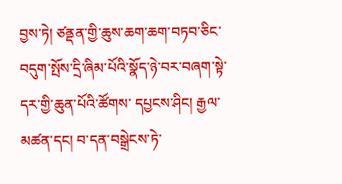བྱས་ཏེ། ཙནྡན་གྱི་ཆུས་ཆག་ཆག་བཏབ་ཅིང་བདུག་སྤོས་དྲི་ཞིམ་པོའི་སྣོད་ཉེ་བར་བཞག་སྟེ་དར་གྱི་ཆུན་པོའི་ཚོགས་ དཔྱངས་ཤིང། རྒྱལ་མཚན་དང། བ་དན་བསྒྲེངས་ཏེ་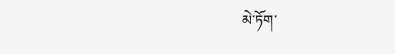མེ་ཏོག་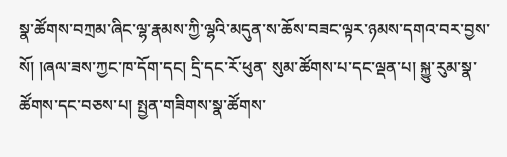སྣ་ཚོགས་བཀྲམ་ཞིང་ལྷ་རྣམས་ཀྱི་ལྷའི་མདུན་ས་ཆོས་བཟང་ལྟར་ཉམས་དགའ་བར་བྱས་སོ། །ཞལ་ཟས་ཀྱང་ཁ་དོག་དང། དྲི་དང་རོ་ཕུན་ སུམ་ཚོགས་པ་དང་ལྡན་པ། སྐྱུ་རུམ་སྣ་ཚོགས་དང་བཅས་པ། སྤྱན་གཟིགས་སྣ་ཚོགས་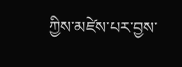ཀྱིས་མཛེས་པར་བྱས་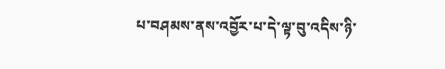པ་བཤམས་ནས་འབྱོར་པ་དེ་ལྟ་བུ་འདིས་ཉི་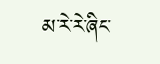མ་རེ་རེ་ཞིང་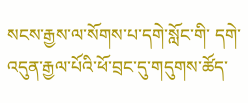སངས་རྒྱས་ལ་སོགས་པ་དགེ་སློང་གི་ དགེ་འདུན་རྒྱལ་པོའི་ཕོ་བྲང་དུ་གདུགས་ཚོད་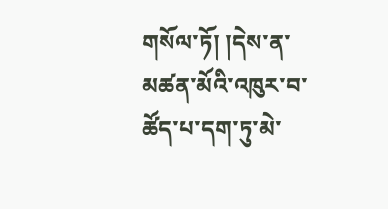གསོལ་ཏོ། །དེས་ན་མཚན་མོའི་འཁུར་བ་ཚོད་པ་དག་ཏུ་མེ་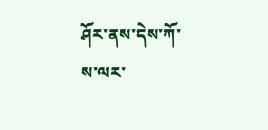ཤོར་ནས་དེས་ཀོ་ས་ལར་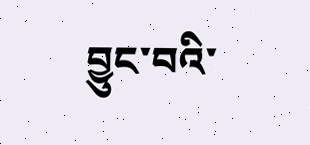བྱུང་བའི་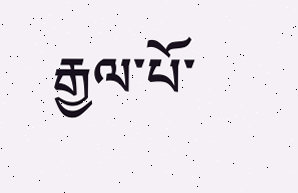རྒྱལ་པོ་